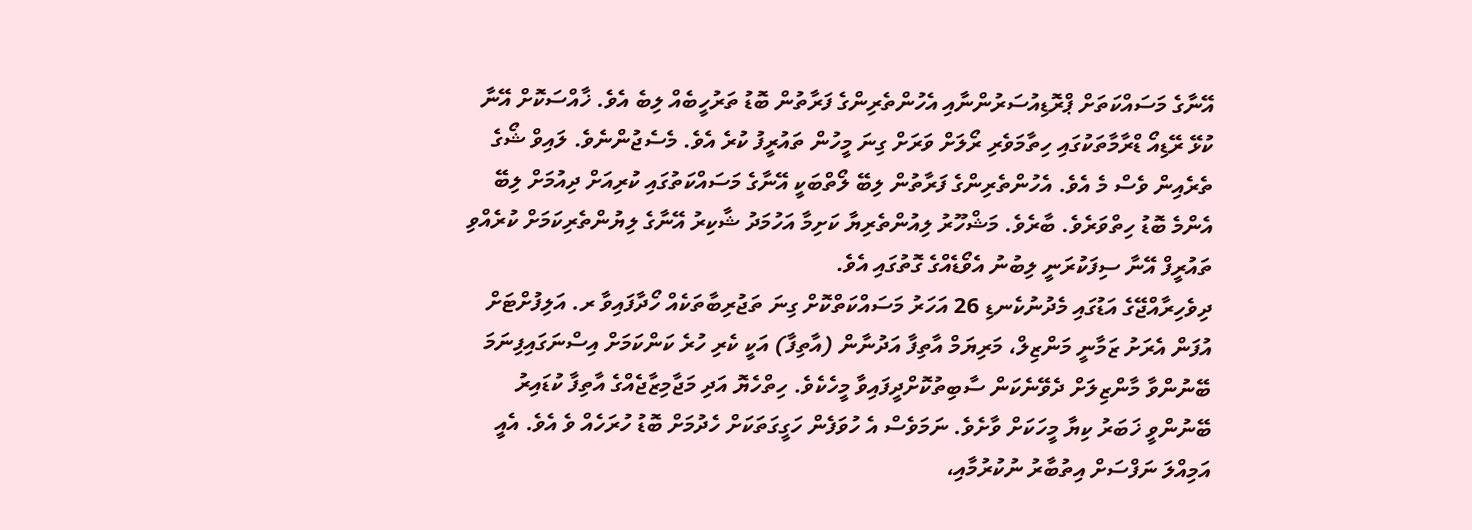އޭނާގެ މަސައްކަތަށް ޕްރޮޑިއުސަރުންނާއި އެހުންތެރިންގެ ފަރާތުން ބޮޑު ތަރުހީބެއް ލިބެ އެވެ. ޚާއްސަކޮށް އޭނާ ކުޅޭ ރޭޑިއޯ ޑްރާމާތަކުގައި ހިތާމަވެރި ރޯލަށް ވަރަށް ގިނަ މީހުން ތައުރީފު ކުރެ އެވެ. މެސެޖުންނެވެ. ލައިވް ޝޯގެ ތެރެއިން ވެސް މެ އެވެ. އެހުންތެރިންގެ ފަރާތުން ލިބޭ ލޯތްބަކީ އޭނާގެ މަސައްކަތުގައި ކުރިއަށް ދިއުމަށް ލިބޭ އެންމެ ބޮޑު ހިތްވަރެވެ. ބާރެވެ. މަޝްހޫރު ލިއުންތެރިޔާ ކަށިމާ އަހުމަދު ޝާކިރު އޭނާގެ ލިޔުންތެރިކަމަށް ކުރެއްވި ތައުރީފް އޭނާ ސިފަކުރަނީ ލިބުނު އެވޯޑެއްގެ ގޮތުގައި އެވެ.
ދިވެހިރާއްޖޭގެ އަޑުގައި މެދުނުކެނޑި 26 އަހަރު މަސައްކަތްކޮށް ގިނަ ތަޖުރިބާތަކެއް ހޯދާފައިވާ ރ. އަލިފުށްޓަށް އުފަން އެރަށު ޒަމާނީ މަންޒިލް، މަރިޔަމް އާތިފާ އަދުނާން (އާތިފާ) އަކީ ކެރި ހުރެ ކަންކަމަށް އިސްނަގައިފިނަމަ ބޭނުންވާ މާންޒިލަށް ދެވޭނެކަން ސާބިތުކޮށްދީފައިވާ މީހެކެވެ. ހިތްހެޔޮ އަދި މަޖާމިޒާޖެއްގެ އާތިފާ ކުޑައިރު ބޭނުންވީ ޚަބަރު ކިޔާ މީހަކަށް ވާށެވެ. ނަމަވެސް އެ ހުވަފެން ހަގީގަތަކަށް ހެދުމަށް ބޮޑު ހުރަހެއް ވެ އެވެ. އެއީ އަމިއްލަ ނަފްސަށް އިތުބާރު ނުކުރުމާއި،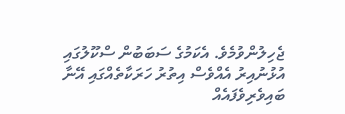ޖެހިލުންވުމެވެ. އެކަމުގެ ސަބަބުން ސްކޫލުގައި އުޅުނުއިރު އެއްވެސް އިތުރު ހަރަކާތެއްގައި އޭނާ ބައިވެރިވެފައެއް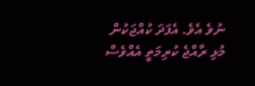ނުވެ އެވެ. އެފަދަ ކުއްޖަކުން މުޅި ރާއްޖެ ކުރިމަތީ އެއްވެސް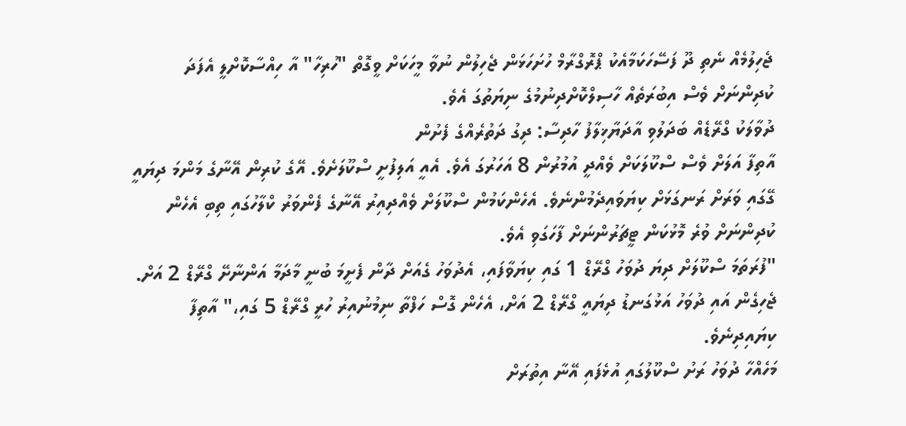ޖެހިލުމެއް ނެތި ދޫ ފަސޭހަކަމާއެކު ޕްރޮގްރާމް ހުށަހަޅަން ޖެހިލުން ނުވާ މީހަކަށް ވީގޮތް "ހުރިހާ" އާ ހިއްސާކޮށްލީ އެފަދަ ކުދިންނަށް ވެސް އިބުރަތެއް ހާސިލްކޮށްދިނުމުގެ ނިޔަތުގަ އެވެ.
ދުވާލަކު ގްރޭޑެއް ބަދަލުވި އާދަޔާޚިލާފު ހާދިސާ: ދިގު ދަތުރެއްގެ ފެށުން
އާތިފާ އަލަށް ވެސް ސްކޫލަކަށް ވެއްދީ އުމުރުން 8 އަހަރުގަ އެވެ. އެއީ އަލިފުށީ ސްކޫލަށެވެ. އޭގެ ކުރިން އޭނާގެ މަންމަ ދިޔައީ ގޭގައި ވަރަށް ރަނގަޅަށް ކިޔަވައިދެމުންނެވެ. އެހެންކަމުން ސްކޫލަށް ވެއްދިއިރު އޭނާގެ ފެންވަރު ކްލާހުގައި ތިބި އެހެން ކުދިންނަށް ވުރެ މޮޅުކަން ޓީޗަރުންނަށް ފާހަގަވި އެވެ.
"ފުރަތަމަ ސްކޫލަށް ދިޔަ ދުވަހު ގްރޭޑް 1 ގައި ކިޔަވާފައި، އެދުވަހު ގެއަށް ދާން ފެށީމަ ބުނީ މާދަމާ އަންނާށޭ ގްރޭޑް 2 އަށް. ޖެހިގެން އައި ދުވަހު އަޅުގަނޑު ދިޔައީ ގްރޭޑް 2 އަށް، އެހެން ގޮސް ހަފްތާ ނިމުނުއިރު ހުރީ ގްރޭޑް 5 ގައި،" އާތިފާ ކިޔައިދިނެވެ.
މަހެއްހާ ދުވަހު ރަށު ސްކޫލުގައި އުޅެފައި އޭނާ އިތުރަށް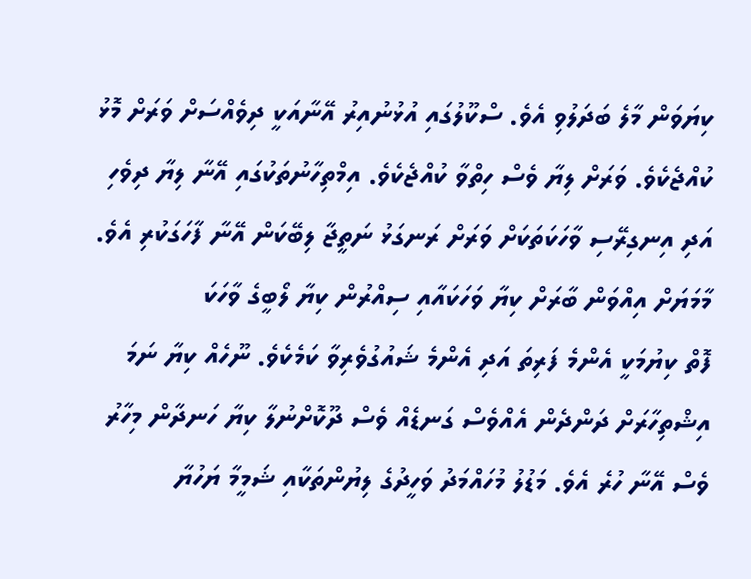ކިޔަވަން މާލެ ބަދަލުވި އެވެ. ސްކޫލުގައި އުޅުނުއިރު އޭނާއަކީ ދިވެއްސަށް ވަރަށް މޮޅު ކުއްޖެކެވެ. ވަރަށް ލިޔާ ވެސް ހިތްވާ ކުއްޖެކެވެ. އިމްތިހާނުތަކުގައި އޭނާ ލިޔާ ދިވެހި އަދި އިނގިރޭސި ވާހަކަތަކަށް ވަރަށް ރަނގަޅު ނަތީޖާ ލިބޭކަން އޭނާ ފާހަގަކުރި އެވެ.
މާމަޔަށް އިއްވަން ބާރަށް ކިޔާ ވަހަކައާއި ސިއްރުން ކިޔާ ލޯބީގެ ވާހަކަ
ފޮތް ކިޔުމަކީ އެންމެ ފަރިތަ އަދި އެންމެ ޝައުގުވެރިވާ ކަމެކެވެ. ނޫހެއް ކިޔާ ނަމަ އިޝްތިހާރަށް ދަންދެން އެއްވެސް ގަނޑެއް ވެސް ދޫކޮށްނުލާ ކިޔާ ހަނދާން މިހާރު ވެސް އޭނާ ހުރެ އެވެ. މަޑުލު މުހައްމަދު ވަހީދުގެ ލިޔުންތަކާއި ޝަމީމާ ޔަހުޔާ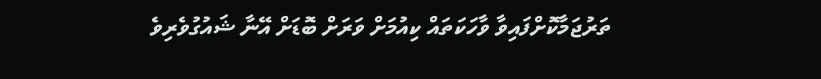ތަރުޖަމާކޮށްފައިވާ ވާހަކަތައް ކިއުމަށް ވަރަށް ބޮޑަށް އޭނާ ޝައުގުވެރިވެ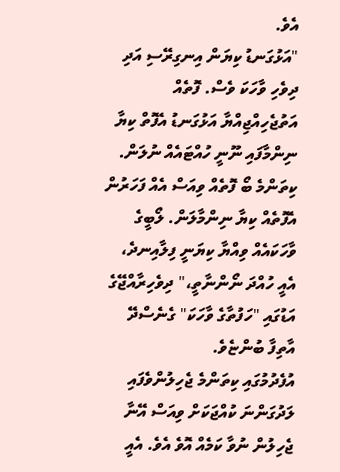އެވެ.
"އަޅުގަނޑު ކިޔަން އިނގިރޭސި އަދި ދިވެހި ވާހަކަ ވެސް. ފޮތެއް އަތުޖެހިއްޖިއްޔާ އަޅުގަނޑު އެފޮތް ކިޔާ ނިންމާފައި ނޫނީ ހުއްޓައެއް ނުލަން. ކިތަންމެ ބޯ ފޮތެއް ވިއަސް އެއް ފަހަރުން އެފޮތެއް ކިޔާ ނިންމާލަން. ލޯބީގެ ވާހަކައެއް ވިއްޔާ ކިޔަނީ ފިލާއިނދެ، އެއީ ހުއްދަ ނޯންނާތީ،" ދިވެހިރާއްޖޭގެ އަޑުގައި "ހަފުތާގެ ވާހަކަ" ގެނެސްދޭ އާތިފާ ބުންޏެވެ.
އުފެދުމުގައި ކިތަންމެ ޖެހިލުންވެފައި ލަދުގަންނަ ކުއްޖަކަށް ވިއަސް އޭނާ ޖެހިލުން ނުވާ ކަމެއް އޮވެ އެވެ. އެއީ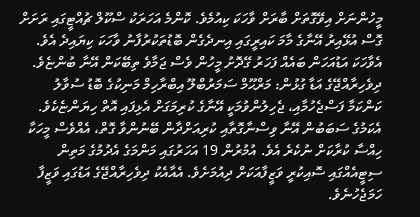މީހުންނަށް އިވޭގޮތަށް ބާރަށް ވާހަކަ ކިއުމެވެ. ކޮންމެ އަހަރަކު ސްކޫލް ޗުއްޓީގައި ރަށަށް ގޮސް އުޅޭއިރު އޭނާގެ މާމަ ކައިރީގައި އިނދެގެން ބޮޑުތަކުރުފާނު ވާހަކަ ކިޔައިދެ އެވެ. އެވާހަކަ އަޑުއަހަން ބައެއް ފަހަރު ގޭދޮށު މީހުން ވެސް ޖަމާވެ ތިބޭކަން އޭނާ ބުންޏެވެ.
ދިވެހިރާއްޖޭގެ އަޑާ ގުޅުން: މަރްޙޫމް ސަމަރުބްލޫ އިބްރާހިމް މަނިކުގެ ބޮޑު ސުވާލު
ކަންކަމާ ފަސްޖެހުމާއި، ޖެހިލުންވުމަކީ އޭނާގެ ކުރިމަގަށް އެޅިފައި އޮތް ހިޔަންޏެކެވެ. އެކަމުގެ ސަބަބުން އޭނާ ވިސްނާގޮތާއި ކުރިއަށްދާން ބޭނުންވާ ގޮތް، އެއްވެސް މީހަކާ ހިއްސާ ކުރާކަށް ނުކެރެ އެވެ. އުމުރުން 19 އަހަރުގައި މަންމަގެ އެދުމުގެ މަތިން ސިޓީއެއްގައި ސޮއިކުރީ ވަޒީފާއަކަށް ދިއުމަށެވެ. އެއާއެކު ދިވެހިރާއްޖޭގެ އަޑުގައި ވަޒީފާ ހަމަޖެހުނެވެ.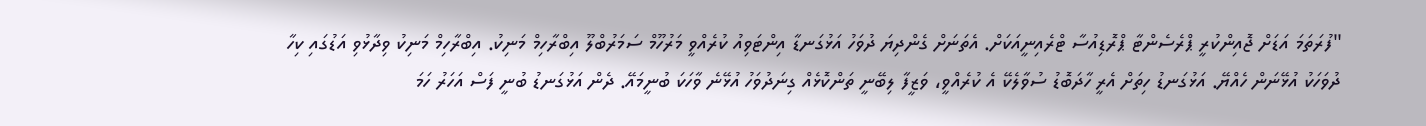"ފުރަތަމަ އަޑަށް ޖޮއިންކުރީ ޕްރެސެންޓާ ޕްރޮޑިއުސާ ޓްރެއިނީއަކަށް. އެތަނަށް ގެންދިޔަ ދުވަހު އަޅުގަނޑާ އިންޓަވިއު ކުރެއްވީ މަރުހޫމް ސަމަރުބްލޫ އިބްރާހިމް މަނިކު. އިބްރާހިމް މަނިކު ވިދާޅުވި އަޑުގައި ކިހާ ދުވަހަކު އުޅޭނަން ހެއްޔޭ. އަޅުގަނޑު ހިތަށް އެރީ ހާދަބޮޑު ސުވާލެކޭ އެ ކުރެއްވީ، ވަޒީފާ ލިބޭނީ ތަންކޮޅެއް ގިނަދުވަހު އުޅޭނެ ވާހަކަ ބުނީމައޭ. ދެން އަޅުގަނޑު ބުނީ ފަސް އަހަރު ހަމަ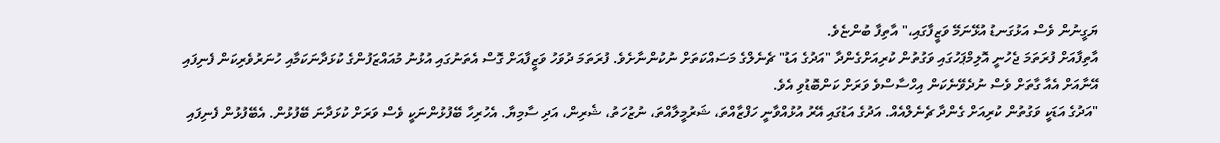ޔަގީނުން ވެސް އަޅުގަނޑު އުޅޭނަމޭ ވަޒީފާގައި،" އާތިފާ ބުންޏެވެ.
އާތިފާއަށް ފުރަތަމަ ޖެހުނީ އޮލިމްޕަހުގައި ވަގުތުން ކުރިއަށްގެންދާ "އަދުގެ އަޑު" ޗެނެލްގެ މަސައްކަތަށް ނުކުންނާށެވެ. ފުރަތަމަ ދުވަހު ވަޒީފާއަށް ގޮސް އެތަނުގައި އުޅުނު މުއައްޒަފުންގެ ކުޅަދާނަކަމާއި ހުނަރުވެރިކަން ފެނިފައި އޭނާއަށް އެއާ ގާތަށް ވެސް ނުދެވޭނެކަން އިހްސާސްވެ ވަރަށް ކަންބޮޑުވި އެވެ.
"އަދުގެ އަޑަކީ ވަގުތުން ކުރިއަށް ގެންދާ ޗެނެލްއެއް. އަދުގެ އަޑުގައި އޭރު އުޅުއްވާނީ ހަފްޒާއްތަ، ޝަރުމީލާއްތަ، ނުޒުހަތު، ޝެރިން، އަދި ސާމިޔާ. އެހުރިހާ ބޭފުޅުންނަކީ ވެސް ވަރަށް ކުޅަދާނަ ބޭފުޅުން. އެބޭފުޅުން ފެނިފައި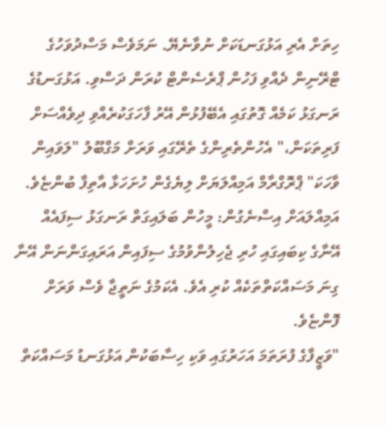ހިތަށް އެރި އަޅުގަނޑަކަށް ނުވާނެޔޭ. ނަމަވެސް މަސްދުވަހުގެ ޓްރޭނިން ދެއްވި ފަހުން ޕްރެސެންޓް ކުރަން ދަސްވި. އަޅުގަނޑުގެ ރަނގަޅު ކަމެއް ގޮތުގައި އެބޭފުޅުން އޭރު ފާހަގަކުރެއްވި ދިވެއްސަށް ފަރިތަކަން،" އެހުންތެރިންގެ ތެރޭގައި ވަރަށް މަގްބޫލު "ލަވައިން ވާހަކަ" ޕްރޮގްރާމް އަމިއްލަޔަށް ލިޔެގެން ހުށަހަޅާ އާތިފާ ބުންޏެވެ.
އަމިއްލައަށް އިސްނެގުން: މީހުން ބަލައިގަތް ރަނގަޅު ސިފައެއް
އޭނާގެ ކިބައިގައި ހުރި ޖެހިލުންވުމުގެ ސިފައިން އަރައިގަންނަން އޭނާ ގިނަ މަސައްކަތްތަކެއް ކުރި އެވެ. އެކަމުގެ ނަތީޖާ ވެސް ވަރަށް ފޮންޏެވެ.
"ވަޒީފާގެ ފުރަތަމަ އަހަރުގައި ވަކި ހިސާބަކުން އަޅުގަނޑު މަސައްކަތް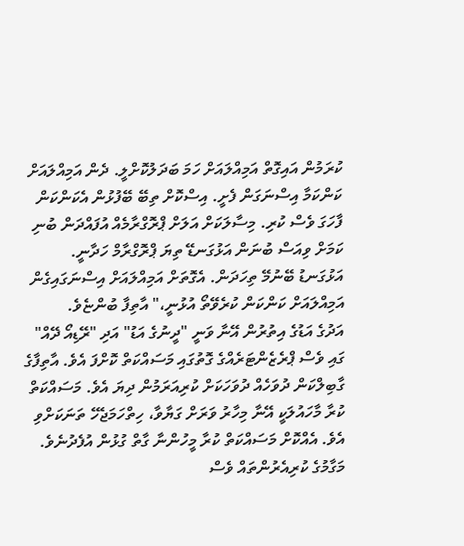ކުރަމުން އައިގޮތް އަމިއްލައަށް ހަމަ ބަދަލުކޮށްލީ. ދެން އަމިއްލައަށް ކަންކަމާ އިސްނަގަން ފެށީ. އިސްކޮށް ތިބޭ ބޭފުޅުން އެކަންކަން ފާހަގަ ވެސް ކުރި. މިސާލަކަށް އަލަށް ޕްރޮގްރާމެއް އުފައްދަން ބުނި ކަމަށް ވިއަސް ބުނަން އަޅުގަނޑޭ ތިޔަ ޕްރޮގްރާމް ހަދާނީ. އަޅުގަނޑު ބޭނުމޭ ތިހަދަން. އެގޮތަށް އަމިއްލައަށް އިސްނަގައިގެން އަމިއްލައަށް ކަންކަން ކުރެވޭތޯ އުޅުނީ،" އާތިފާ ބުންޏެވެ.
އަދުގެ އަޑުގެ އިތުރުން އޭނާ ވަނީ "ދީނުގެ އަޑު" އަދި "ރޭޑިއޯ ދޭއް" ގައި ވެސް ޕްރެޒެންޓަރެއްގެ ގޮތުގައި މަސައްކަތް ކޮށްފަ އެވެ. އާތިފާގެ ގާބިލްކަން ދުވަހެއް ދުވަހަކަށް ކުރިއަރަމުން ދިޔަ އެވެ. މަސައްކަތް ކުރާ މާހައުލަކީ އޭނާ މިހާރު ވަރަށް ގަޔާވާ، ހިތްހަމަޖެހޭ ތަނަކަށްވި އެވެ. އެއްކޮށް މަސައްކަތް ކުރާ މީހުންނާ ގާތް ގުޅުން އުފެދުނެވެ. މަގާމުގެ ކުރިއެރުންތައް ވެސް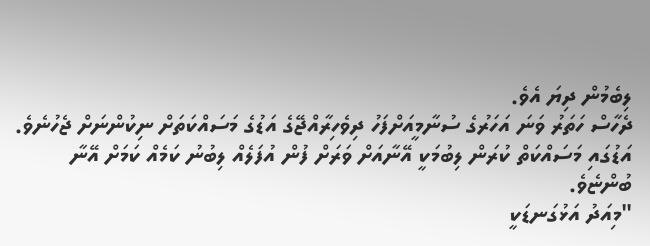ލިބެމުން ދިޔަ އެވެ.
ދެހާސް ހަތަރު ވަނަ އަހަރުގެ ސުނާމީއަށްފަހު ދިވެހިރާއްޖޭގެ އަޑުގެ މަސައްކަތަށް ނިކުންނަށް ޖެހުނެވެ. އަޑުގައި މަސައްކަތް ކުރަން ލިބުމަކީ އޭނާއަށް ވަރަށް ފުން އުފަލެއް ލިބުނު ކަމެއް ކަމަށް އޭނާ ބުންޏެވެ.
"މިއަދު އަޅުގަނޑަކީ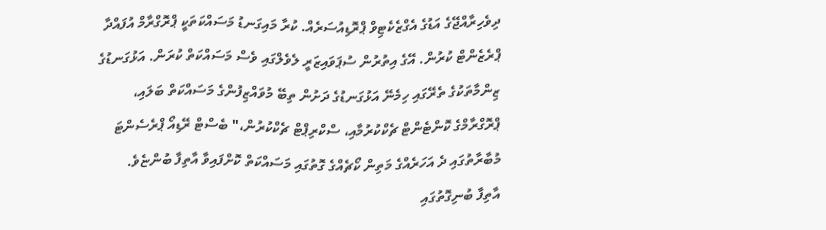ދިވެހިރާއްޖޭގެ އަޑުގެ އެގްޒެކެޓިވް ޕްރޮޑިއުސަރެއް. ކުރާ މައިގަނޑު މަސައްކަތަކީ ޕްރޮގްރާމް އުފައްދާ ޕްރެޒެންޓް ކުރުން. އޭގެ އިތުރުން ސުޕަވައިޒަރީ ލެވެލްގައި ވެސް މަސައްކަތް ކުރަން. އަޅުގަނޑުގެ ޒިންމާތަކުގެ ތެރޭގައި ހިމެނޭ އަޅުގަނޑުގެ ދަށުން ތިބޭ މުވައްޒިފުންގެ މަސައްކަތް ބަލައި، ޕްރޮގްރާމްގެ ކޮންޓެންޓް ޗެކްކުރުމާއި، ސްކްރިޕްޓް ޗެކްކުރުން،" ބެސްޓް ރޭޑިއޯ ޕްރެސެންޓަ މުބާރާތުގައި ދެ އަހަރެއްގެ މަތިން ކޯޗެއްގެ ގޮތުގައި މަސައްކަތް ކޮށްފައިވާ އާތިފާ ބުންޏެވެ.
އާތިފާ ބުނިގޮތުގައި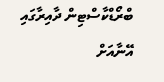ބްރޯޑްކާސްޓިން ދާއިރާގައި އޭނާއަށް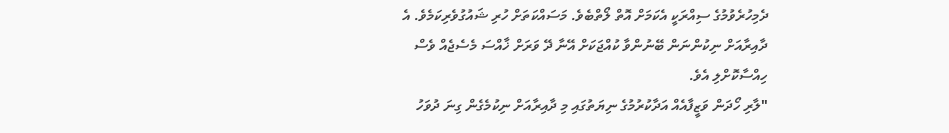ދެމިހުރެވުމުގެ ސިއްރަކީ އެކަމަށް އޮތް ލޯތްބެވެ. މަސައްކަތަށް ހުރި ޝައުގުވެރިކަމެވެ. އެ ދާއިރާއަށް ނިކުންނަން ބޭނުންވާ ކުއްޖަކަށް އޭނާ ދޭ ވަރަށް ޚާއްސަ މެސެޖެއް ވެސް ހިއްސާކޮށްލި އެވެ.
"ލާރި ހޯދަން ވަޒީފާއެއް އަދާކުރުމުގެ ނިޔަތުގައި މި ދާއިރާއަށް ނިކުމެގެން ގިނަ ދުވަހު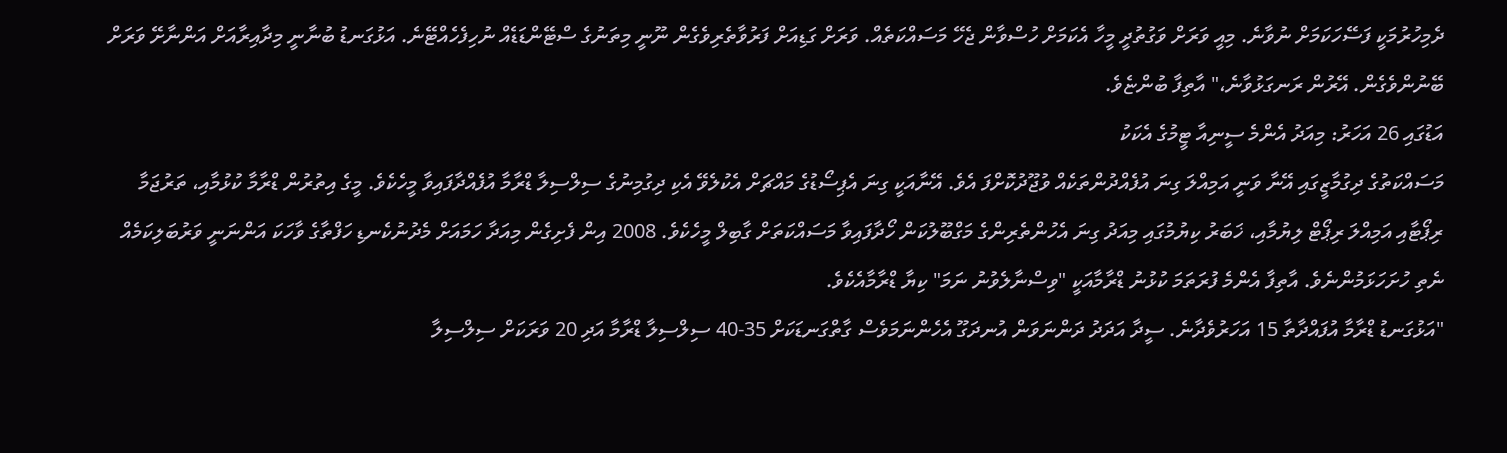ދެމިހުރުމަކީ ފަސޭހަކަމަށް ނުވާނެ. މިއީ ވަރަށް ވަގުތުދީ މީހާ އެކަމަށް ހުސްވާން ޖެހޭ މަސައްކަތެއް. ވަރަށް ގަޑިއަށް ފަރުވާތެރިވެގެން ނޫނީ މިތަނުގެ ސްޓޭންޑަޑެއް ނުހިފެހެއްޓޭނެ. އަޅުގަނޑު ބުނާނީ މިދާއިރާއަށް އަންނާށޭ ވަރަށް ބޭނުންވެގެން. އޭރުން ރަނގަޅުވާނެ،" އާތިފާ ބުންޏެވެ.
އަޑުގައި 26 އަހަރު: މިއަދު އެންމެ ސީނިއާ ޓީމުގެ އެކަކު
މަސައްކަތުގެ ދިގުމާޒީގައި އޭނާ ވަނީ އަމިއްލަ ގިނަ އުފެއްދުންތަކެއް ވުޖޫދުކޮށްފަ އެވެ. އޭނާއަކީ ގިނަ އެޕިސޯޑުގެ މައްޗަށް އެކުލެވޭ އެކި ދިގުމިނުގެ ސިލްސިލާ ޑްރާމާ އުފެއްދާފައިވާ މީހެކެވެ. މީގެ އިތުރުން ޑްރާމާ ކުޅުމާއި، ތަރުޖަމާ ރިޕޯޓާއި އަމިއްލަ ރިޕޯޓް ލިޔުމާއި، ޚަބަރު ކިޔުމުގައި މިއަދު ގިނަ އެހުންތެރިންގެ މަގްބޫލުކަން ހޯދާފައިވާ މަސައްކަތަށް ގާބިލް މީހެކެވެ. 2008 އިން ފެށިގެން މިއަދާ ހަމައަށް މެދުނުކެނޑި ހަފްތާގެ ވާހަކަ އަންނަނީ ވަރުބަލިކަމެއް ނެތި ހުށަހަޅަމުންނެވެ. އާތިފާ އެންމެ ފުރަތަމަ ކުޅުނު ޑްރާމާއަކީ "ވިސްނާލެވުނު ނަމަ" ކިޔާ ޑްރާމާއެކެވެ.
"އަޅުގަނޑު ޑްރާމާ އުފައްދާތާ 15 އަހަރުވެދާނެ. ސީދާ އަދަދު ދަންނަވަން އުނދަގޫ އެހެންނަމަވެސް ގާތްގަނޑަކަށް 35-40 ސިލްސިލާ ޑްރާމާ އަދި 20 ވަރަކަށް ސިލްސިލާ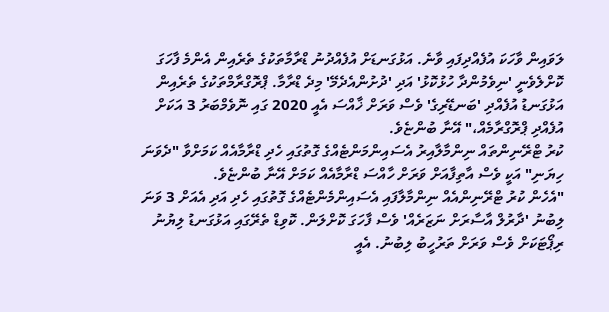ލަވައިން ވާހަކަ އުފެއްދިފައި ވާނެ. އަޅުގަނޑަށް އުފެއްދުނު ޑްރާމާތަކުގެ ތެރެއިން އެންމެ ފާހަގަ ކޮށްލެވެނީ 'ނިވެމުންދާ ހުޅުކޮޅު' އަދި 'ދުށުންއެދެމޭ' މިދެ ޑްރާމާ. ޕްރޮގްރާމްތަކުގެ ތެރެއިން އަޅުގަނޑު އުފެއްދި 'ބަނޑޭރިގެ' ވެސް ވަރަށް ޚާއްސަ އެއީ 2020 ގައި ނޮވެމްބަރު 3 އަކަށް އުފެއްދި ޕްރޮގްރާމެއް،" އޭނާ ބުންޏެވެ.
ކުރު ޓްރޭނިންތައް ނިންމާލާއިރު އެސައިންމަންޓެއްގެ ގޮތުގައި ހެދި ޑްރާމާއެއް ކަމަށްވާ "ދެވަނަ ހިޔަނި" އަކީ ވެސް އާތިފާއަށް ވަރަށް ހާއްސަ ޑްރާމާއެއް ކަމަށް އޭނާ ބުންޏެވެ.
"އެހެން ކުރު ޓްރޭނިންއެއް ނިންމާލާފައި އެސައިންމެންޓެއްގެ ގޮތުގައި ހެދި އަދި އެއަށް 3 ވަނަ ލިބުނު 'ދާރުލް އާސާރަށް ނަޒަރެއް' ވެސް ފާހަގަ ކޮށްލަން. ކޮވިޑް ތެރޭގައި އަޅުގަނޑު ލިޔުނު ރިޕޯޓަކަށް ވެސް ވަރަށް ތަރުހީބު ލިބުނު. އެއީ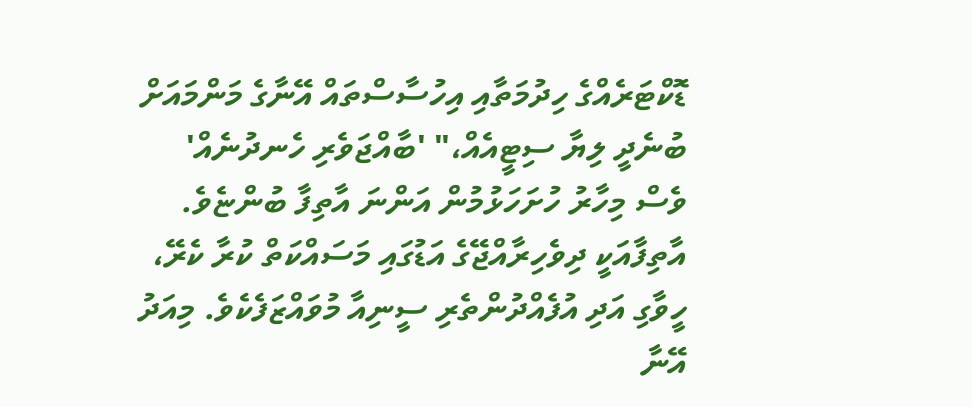ޑޮކްޓަރެއްގެ ހިދުމަތާއި އިހުސާސްތައް އޭނާގެ މަންމައަށް ބުނެދީ ލިޔާ ސިޓީއެއް،" 'ބާއްޖަވެރި ހެނދުނެއް' ވެސް މިހާރު ހުށަހަޅުމުން އަންނަ އާތިފާ ބުންޏެވެ.
އާތިފާއަކީ ދިވެހިރާއްޖޭގެ އަޑުގައި މަސައްކަތް ކުރާ ކެރޭ، ހީވާގި އަދި އުފެއްދުންތެރި ސީނިއާ މުވައްޒަފެކެވެ. މިއަދު އޭނާ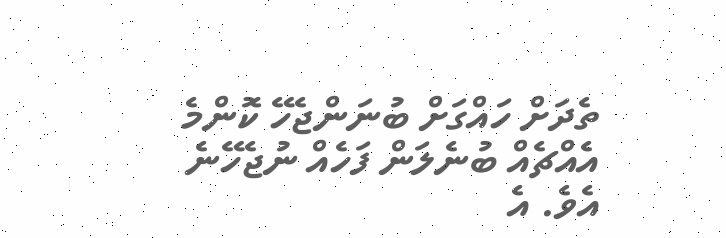ތެދަށް ހައްގަށް ބުނަންޖެހޭ ކޮންމެ އެއްޗެއް ބުނެލަން ފަހެއް ނުޖެހޭނެ އެވެ. އެ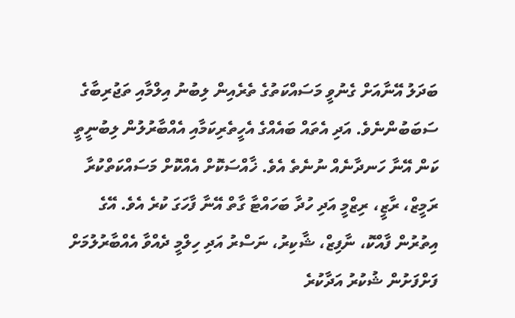ބަދަލު އޭނާއަށް ގެނުވީ މަސައްކަތުގެ ތެރެއިން ލިބުނު އިލްމާއި ތަޖުރިބާގެ ސަބަބުންނެވެ. އަދި އެތައް ބައެއްގެ އެހީތެރިކަމާއި އެއްބާރުލުން ލިބުނީތީ ކަން އޭނާ ހަނދާނެއް ނުނެތެ އެވެ. ޚާއްސަކޮށް އެއްކޮށް މަސައްކަތްކުރާ ރަމީޒް، ރާޒީ، ރިޒްމީ އަދި ހުދާ ބަހައްޓާ ގާތް އޭނާ ފާހަގަ ކުރެ އެވެ. އޭގެ އިތުރުން ފާއްކޮ، ނާފިޒް، ޝާކިރު، ނަސްރު އަދި ހިލްމީ ދެއްވާ އެއްބާރުލުމަށް ފަށްފަށުން ޝުކުރު އަދާކުރެ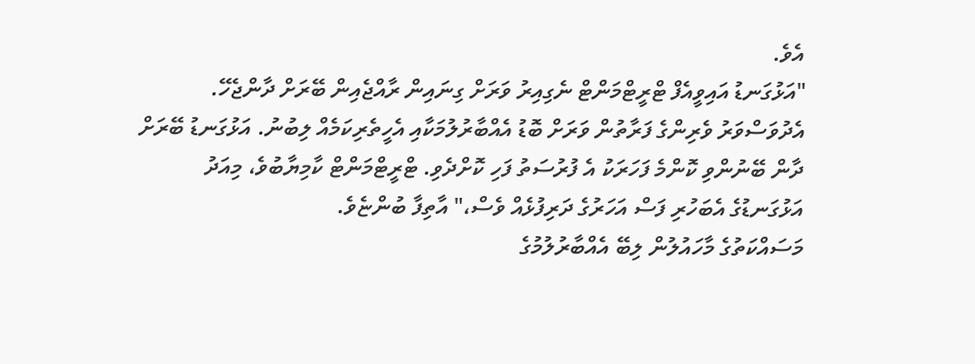އެވެ.
"އަޅުގަނޑު އައިވީއެފް ޓްރީޓްމަންޓް ނެގިއިރު ވަރަށް ގިނައިން ރާއްޖެއިން ބޭރަށް ދާންޖެހޭ. އެދުވަސްވަރު ވެރިންގެ ފަރާތުން ވަރަށް ބޮޑު އެއްބާރުލުމަކާއި އެހީތެރިކަމެއް ލިބުނު. އަޅުގަނޑު ބޭރަށް ދާން ބޭނުންވި ކޮންމެ ފަހަރަކު އެ ފުރުސަތު ފަހި ކޮށްދެވި. ޓްރީޓްމަންޓް ކާމިޔާބުވެ، މިއަދު އަޅުގަނޑުގެ އެބަހުރި ފަސް އަހަރުގެ ދަރިފުޅެއް ވެސް،" އާތިފާ ބުންޏެވެ.
މަސައްކަތުގެ މާހައުލުން ލިބޭ އެއްބާރުލުމުގެ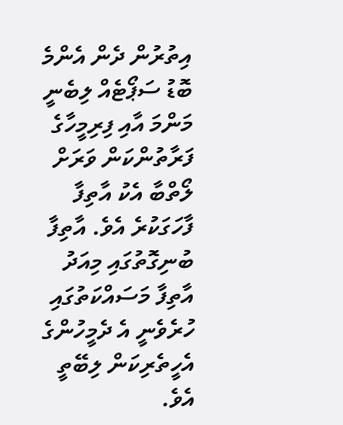އިތުރުން ދެން އެންމެ ބޮޑު ސަޕޯޓެއް ލިބެނީ މަންމަ އާއި ފިރިމީހާގެ ފަރާތުންކަން ވަރަށް ލޯތްބާ އެކު އާތިފާ ފާހަގަކުރެ އެވެ. އާތިފާ ބުނިގޮތުގައި މިއަދު އާތިފާ މަސައްކަތުގައި ހުރެވެނީ އެ ދެމީހުންގެ އެހީތެރިކަން ލިބޭތީ އެވެ.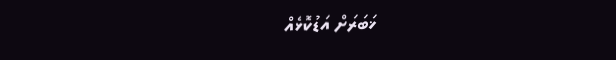ޚަބަރަށް އަޑުކޮޅެއް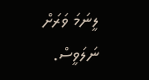ލީނަމަ ވަރަށް ނަލަވީސް.